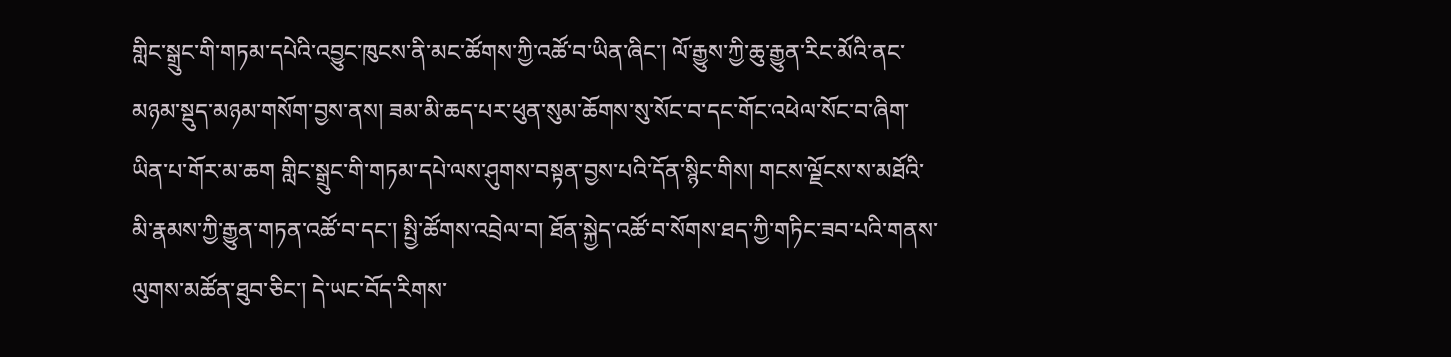གླིང་སྒྲུང་གི་གཏམ་དཔེའི་འབྱུང་ཁུངས་ནི་མང་ཚོགས་ཀྱི་འཚོ་བ་ཡིན་ཞིང་། ལོ་རྒྱུས་ཀྱི་ཆུ་རྒྱུན་རིང་མོའི་ནང་མཉམ་སྡུད་མཉམ་གསོག་བྱས་ནས། ཟམ་མི་ཆད་པར་ཕུན་སུམ་ཆོགས་སུ་སོང་བ་དང་གོང་འཕེལ་སོང་བ་ཞིག་ཡིན་པ་གོར་མ་ཆག གླིང་སྒྲུང་གི་གཏམ་དཔེ་ལས་ཤུགས་བསྟན་བྱས་པའི་དོན་སྙིང་གིས། གངས་ལྗོངས་ས་མཐོའི་མི་རྣམས་ཀྱི་རྒྱུན་གཏན་འཚོ་བ་དང་། སྤྱི་ཚོགས་འབྲེལ་བ། ཐོན་སྐྱེད་འཚོ་བ་སོགས་ཐད་ཀྱི་གཏིང་ཟབ་པའི་གནས་ལུགས་མཚོན་ཐུབ་ཅིང་། དེ་ཡང་བོད་རིགས་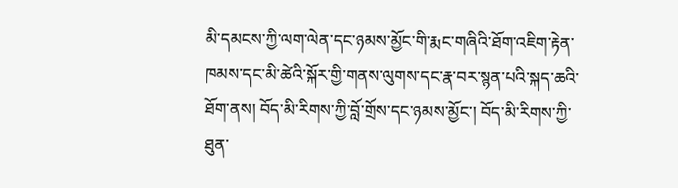མི་དམངས་ཀྱི་ལག་ལེན་དང་ཉམས་མྱོང་གི་རྨང་གཞིའི་ཐོག་འཇིག་རྟེན་ཁམས་དང་མི་ཚེའི་སྐོར་གྱི་གནས་ལུགས་དང་རྣ་བར་སྙན་པའི་སྐད་ཆའི་ཐོག་ནས། བོད་མི་རིགས་ཀྱི་བློ་གྲོས་དང་ཉམས་མྱོང་། བོད་མི་རིགས་ཀྱི་ཐུན་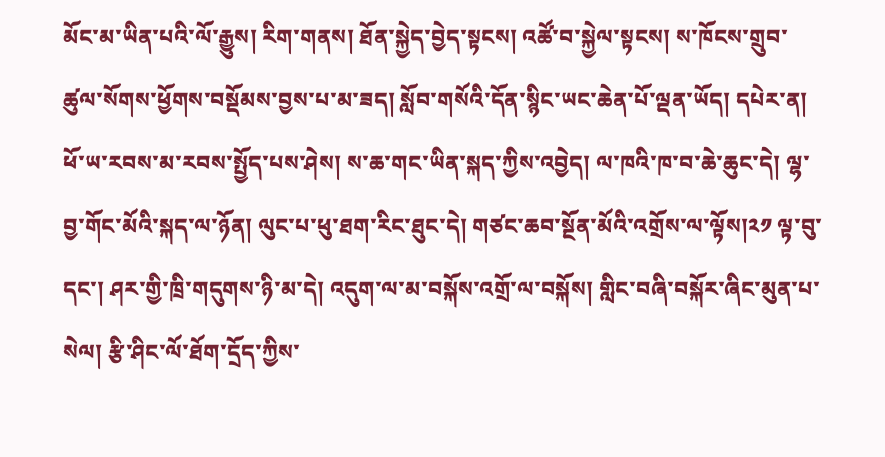མོང་མ་ཡིན་པའི་ལོ་རྒྱུས། རིག་གནས། ཐོན་སྐྱེད་བྱེད་སྟངས། འཚོ་བ་སྐྱེལ་སྟངས། ས་ཁོངས་གྲུབ་ཚུལ་སོགས་ཕྱོགས་བསྡོམས་བྱས་པ་མ་ཟད། སློབ་གསོའི་དོན་སྙིང་ཡང་ཆེན་པོ་ལྡན་ཡོད། དཔེར་ན། ཕོ་ཡ་རབས་མ་རབས་སྤྱོད་པས་ཤེས། ས་ཆ་གང་ཡིན་སྐད་ཀྱིས་འབྱེད། ལ་ཁའི་ཁ་བ་ཆེ་ཆུང་དེ། ལྷ་བྱ་གོང་མོའི་སྐད་ལ་ཉོན། ལུང་པ་ཕུ་ཐག་རིང་ཐུང་དེ། གཙང་ཆབ་སྔོན་མོའི་འགྲོས་ལ་ལྟོས།༢༡ ལྟ་བུ་དང་། ཤར་གྱི་ཁྲི་གདུགས་ཉི་མ་དེ། འདུག་ལ་མ་བསྐོས་འགྲོ་ལ་བསྐོས། གླིང་བཞི་བསྐོར་ཞིང་མུན་པ་སེལ། རྩི་ཤིང་ལོ་ཐོག་དྲོད་ཀྱིས་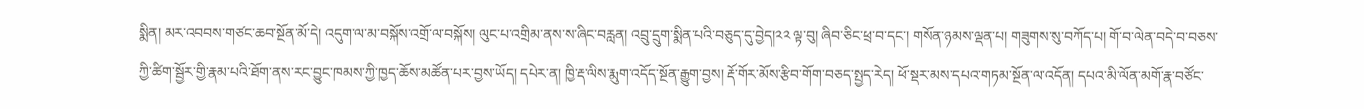སྨིན། མར་འབབས་གཙང་ཆབ་སྔོན་མོ་དེ། འདུག་ལ་མ་བསྐོས་འགྲོ་ལ་བསྐོས། ལུང་པ་འགྲིམ་ནས་ས་ཞིང་བརླན། འབྲུ་དྲུག་སྨིན་པའི་བཅུད་དུ་བྱེད།༢༢ ལྟ་བུ། ཞིབ་ཅིང་ཕྲ་བ་དང་། གསོན་ཉམས་ལྡན་པ། གཟུགས་སུ་བཀོད་པ། གོ་བ་ལེན་བདེ་བ་བཅས་ཀྱི་ཚིག་སྦྱོར་གྱི་རྣམ་པའི་ཐོག་ནས་རང་བྱུང་ཁམས་ཀྱི་ཁྱད་ཆོས་མཚོན་པར་བྱས་ཡོད། དཔེར་ན། ཁྱི་རྡ་ལིས་རྨུག་འདོད་སྔོན་རྒྱུག་བྱས། རྡོ་གོར་མོས་རྩིབ་གོག་བཅད་སྤྱད་རེད། ཕོ་སྡར་མས་དཔའ་གཏམ་སྔོན་ལ་འདོན། དཔའ་མི་ལོན་མགོ་རྣ་བཙོང་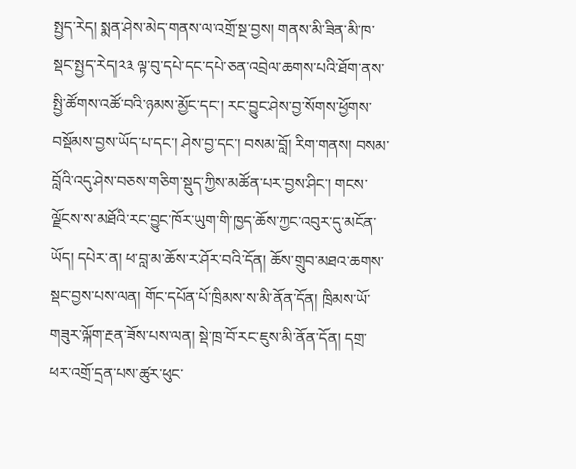སྤྱད་རེད། སྨན་ཤེས་མེད་གནས་ལ་འགྲོ་སྔ་བྱས། གནས་མི་ཟིན་མི་ཁ་སྡང་སྤྱད་རེད།༢༣ ལྟ་བུ་དཔེ་དང་དཔེ་ཅན་འབྲེལ་ཆགས་པའི་ཐོག་ནས་སྤྱི་ཚོགས་འཚོ་བའི་ཉམས་མྱོང་དང་། རང་བྱུང་ཤེས་བྱ་སོགས་ཕྱོགས་བསྡོམས་བྱས་ཡོད་པ་དང་། ཤེས་བྱ་དང་། བསམ་བློ། རིག་གནས། བསམ་བློའི་འདུ་ཤེས་བཅས་གཅིག་སྡུད་ཀྱིས་མཚོན་པར་བྱས་ཤིང་། གངས་ལྗོངས་ས་མཐོའི་རང་བྱུང་ཁོར་ཡུག་གི་ཁྱད་ཆོས་ཀྱང་འབུར་དུ་མངོན་ཡོད། དཔེར་ན། ཕ་བླ་མ་ཆོས་ར་ཤོར་བའི་དོན། ཆོས་གྲུབ་མཐའ་ཆགས་སྡང་བྱས་པས་ལན། གོང་དཔོན་པོ་ཁྲིམས་ས་མི་ནོན་དོན། ཁྲིམས་ཡོ་གཟུར་ལྐོག་རྔན་ཟོས་པས་ལན། སྡེ་ཁྲ་བོ་རང་ཇུས་མི་ནོན་དོན། དགྲ་ཕར་འགྲོ་དྲན་པས་ཚུར་ཕུང་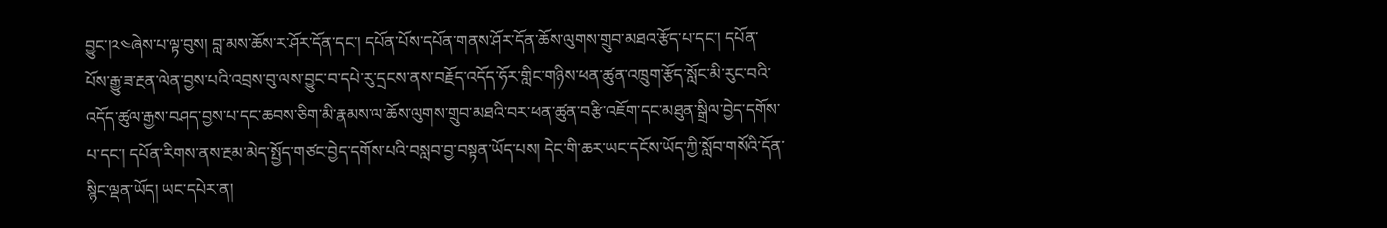བྱུང་།༢༤ཞེས་པ་ལྟ་བུས། བླ་མས་ཆོས་ར་ཤོར་དོན་དང་། དཔོན་པོས་དཔོན་གནས་ཤོར་དོན་ཆོས་ལུགས་གྲུབ་མཐའ་རྩོད་པ་དང་། དཔོན་པོས་རྒྱུ་ཟ་རྔན་ལེན་བྱས་པའི་འབྲས་བུ་ལས་བྱུང་བ་དཔེ་རུ་དྲངས་ནས་བརྗོད་འདོད་ཧོར་གླིང་གཉིས་ཕན་ཚུན་འཁྲུག་རྩོད་སློང་མི་རུང་བའི་འདོད་ཚུལ་རྒྱས་བཤད་བྱས་པ་དང་ཆབས་ཅིག་མི་རྣམས་ལ་ཆོས་ལུགས་གྲུབ་མཐའི་བར་ཕན་ཚུན་བརྩི་འཇོག་དང་མཐུན་སྒྲིལ་བྱེད་དགོས་པ་དང་། དཔོན་རིགས་ནས་རྔམ་མེད་སྤྱོད་གཙང་བྱེད་དགོས་པའི་བསླབ་བྱ་བསྟན་ཡོད་པས། དེང་གི་ཆར་ཡང་དངོས་ཡོད་ཀྱི་སློབ་གསོའི་དོན་སྙིང་ལྡན་ཡོད། ཡང་དཔེར་ན།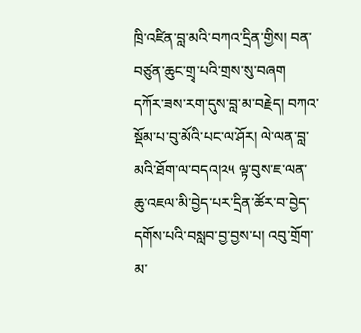ཁྲི་འཛིན་བླ་མའི་བཀའ་དྲིན་གྱིས། བན་བཙུན་ཆུང་གྲྭ་པའི་གྲས་སུ་བཞག དཀོར་ཟས་རག་དུས་བླ་མ་བརྗེད། བཀའ་སྡོམ་པ་བུ་མོའི་པང་ལ་ཤོར། ལེ་ལན་བླ་མའི་ཐོག་ལ་བདའ།༢༥ ལྟ་བུས་ཇ་ལན་ཆུ་འཇལ་མི་བྱེད་པར་དྲིན་ཚོར་བ་བྱེད་དགོས་པའི་བསླབ་བྱ་བྱས་པ། འབུ་གྲོག་མ་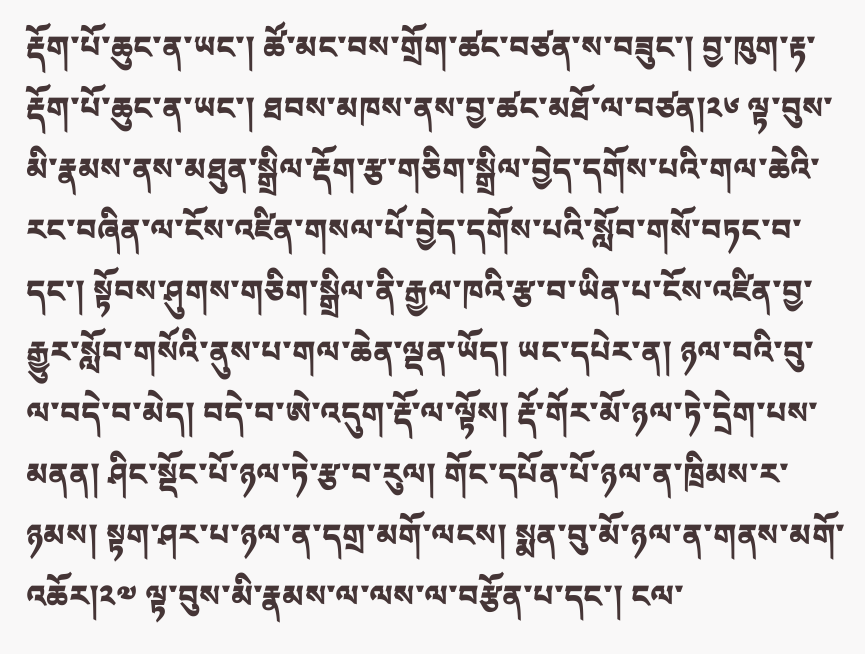རྡོག་པོ་ཆུང་ན་ཡང་། ཚོ་མང་བས་གྲོག་ཚང་བཙན་ས་བཟུང་། བྱ་ཁུག་རྟ་རྡོག་པོ་ཆུང་ན་ཡང་། ཐབས་མཁས་ནས་བྱ་ཚང་མཐོ་ལ་བཙན།༢༦ ལྟ་བུས་མི་རྣམས་ནས་མཐུན་སྒྲིལ་རྡོག་རྩ་གཅིག་སྒྲིལ་བྱེད་དགོས་པའི་གལ་ཆེའི་རང་བཞིན་ལ་ངོས་འཛིན་གསལ་པོ་བྱེད་དགོས་པའི་སློབ་གསོ་བཏང་བ་དང་། སྟོབས་ཤུགས་གཅིག་སྒྲིལ་ནི་རྒྱལ་ཁའི་རྩ་བ་ཡིན་པ་ངོས་འཛིན་བྱ་རྒྱུར་སློབ་གསོའི་ནུས་པ་གལ་ཆེན་ལྡན་ཡོད། ཡང་དཔེར་ན། ཉལ་བའི་བུ་ལ་བདེ་བ་མེད། བདེ་བ་ཨེ་འདུག་རྡོ་ལ་ལྟོས། རྡོ་གོར་མོ་ཉལ་ཏེ་དྲེག་པས་མནན། ཤིང་སྡོང་པོ་ཉལ་ཏེ་རྩ་བ་རུལ། གོང་དཔོན་པོ་ཉལ་ན་ཁྲིམས་ར་ཉམས། སྟག་ཤར་པ་ཉལ་ན་དགྲ་མགོ་ལངས། སྨན་བུ་མོ་ཉལ་ན་གནས་མགོ་འཆོར།༢༧ ལྟ་བུས་མི་རྣམས་ལ་ལས་ལ་བརྩོན་པ་དང་། ངལ་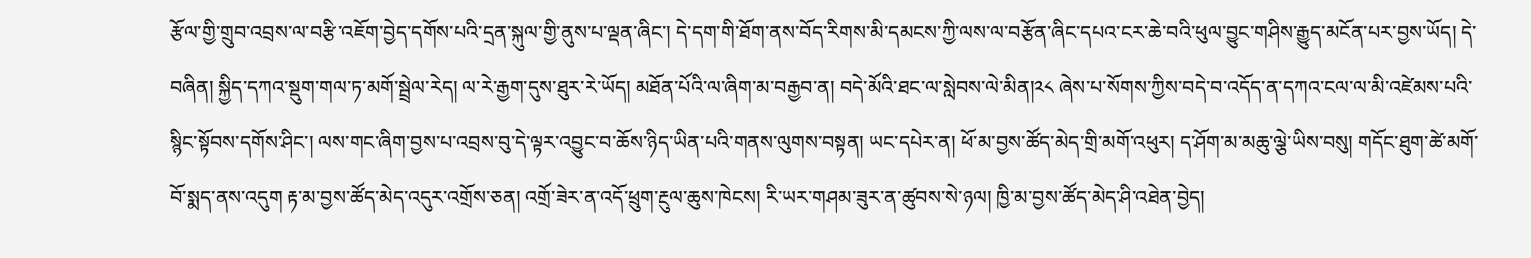རྩོལ་གྱི་གྲུབ་འབྲས་ལ་བརྩི་འཇོག་བྱེད་དགོས་པའི་དྲན་སྐུལ་གྱི་ནུས་པ་ལྡན་ཞིང་། དེ་དག་གི་ཐོག་ནས་བོད་རིགས་མི་དམངས་ཀྱི་ལས་ལ་བརྩོན་ཞིང་དཔའ་ངར་ཆེ་བའི་ཕུལ་བྱུང་གཤིས་རྒྱུད་མངོན་པར་བྱས་ཡོད། དེ་བཞིན། སྐྱིད་དཀའ་སྡུག་གལ་ཏ་མགོ་སྦྲེལ་རེད། ལ་རེ་རྒྱག་དུས་ཐུར་རེ་ཡོད། མཐོན་པོའི་ལ་ཞིག་མ་བརྒྱབ་ན། བདེ་མོའི་ཐང་ལ་སླེབས་ལེ་མིན།༢༨ ཞེས་པ་སོགས་ཀྱིས་བདེ་བ་འདོད་ན་དཀའ་ངལ་ལ་མི་འཛེམས་པའི་སྙིང་སྟོབས་དགོས་ཤིང་། ལས་གང་ཞིག་བྱས་པ་འབྲས་བུ་དེ་ལྟར་འབྱུང་བ་ཆོས་ཉིད་ཡིན་པའི་གནས་ལུགས་བསྟན། ཡང་དཔེར་ན། ཕོ་མ་བྱས་ཚོད་མེད་གྲི་མགོ་འཕུར། ད་ཤོག་མ་མཆུ་ལྕེ་ཡིས་བསུ། གདོང་ཐུག་ཚེ་མགོ་བོ་སྨད་ནས་འདུག རྟ་མ་བྱས་ཚོད་མེད་འདུར་འགྲོས་ཅན། འགྲོ་ཟེར་ན་འདོ་ཕྲུག་རྔུལ་ཆུས་ཁེངས། རི་ཡར་གཤམ་ཟུར་ན་ཚུབས་སེ་ཉལ། ཁྱི་མ་བྱས་ཚོད་མེད་ཤི་འཐེན་བྱེད།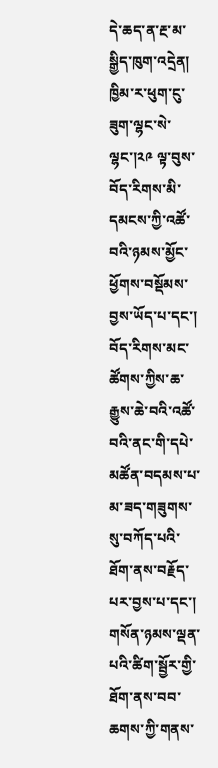དེ་ཆད་ན་རྔ་མ་སྒྱིད་ཁུག་འདྲེན། ཁྱིམ་ར་ཕུག་ངུ་ཟུག་ལྷང་སེ་ལྷང་།༢༩ ལྟ་བུས་བོད་རིགས་མི་དམངས་ཀྱི་འཚོ་བའི་ཉམས་མྱོང་ཕྱོགས་བསྡོམས་བྱས་ཡོད་པ་དང་། བོད་རིགས་མང་ཚོགས་ཀྱིས་ཆ་རྒྱུས་ཆེ་བའི་འཚོ་བའི་ནང་གི་དཔེ་མཚོན་བདམས་པ་མ་ཟད་གཟུགས་སུ་བཀོད་པའི་ཐོག་ནས་བརྗོད་པར་བྱས་པ་དང་། གསོན་ཉམས་ལྡན་པའི་ཚིག་སྦྱོར་གྱི་ཐོག་ནས་བབ་ཆགས་ཀྱི་གནས་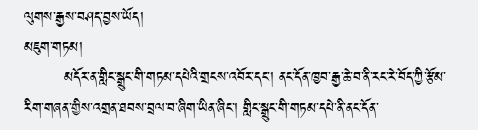ལུགས་རྒྱས་བཤད་བྱས་ཡོད།
མཇུག་གཏམ།
        མདོར་ན་གླིང་སྒྲུང་གི་གཏམ་དཔེའི་གྲངས་འབོར་དང་། ནང་དོན་ཁྱབ་རྒྱ་ཆེ་བ་ནི་རང་རེ་བོད་ཀྱི་རྩོམ་རིག་གཞན་གྱིས་འགྲན་ཐབས་བྲལ་བ་ཞིག་ཡིན་ཞིང་། གླིང་སྒྲུང་གི་གཏམ་དཔེ་ནི་ནང་དོན་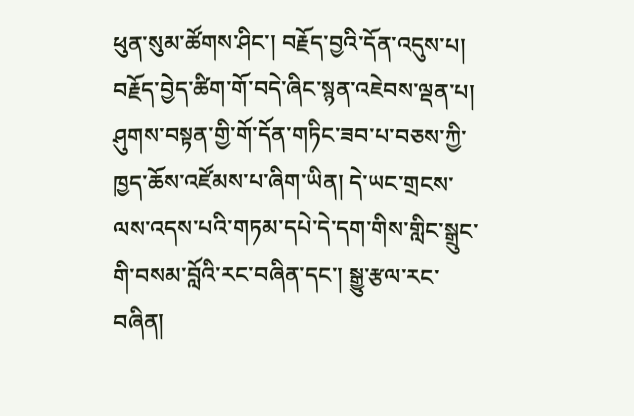ཕུན་སུམ་ཚོགས་ཤིང་། བརྗོད་བྱའི་དོན་འདུས་པ། བརྗོད་བྱེད་ཚིག་གོ་བདེ་ཞིང་སྙན་འཇེབས་ལྡན་པ། ཤུགས་བསྟན་གྱི་གོ་དོན་གཏིང་ཟབ་པ་བཅས་ཀྱི་ཁྱད་ཆོས་འཛོམས་པ་ཞིག་ཡིན། དེ་ཡང་གྲངས་ལས་འདས་པའི་གཏམ་དཔེ་དེ་དག་གིས་གླིང་སྒྲུང་གི་བསམ་བློའི་རང་བཞིན་དང་། སྒྱུ་རྩལ་རང་བཞིན།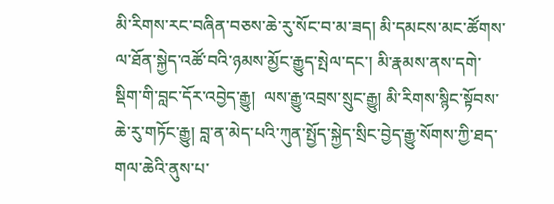མི་རིགས་རང་བཞིན་བཅས་ཆེ་རུ་སོང་བ་མ་ཟད། མི་དམངས་མང་ཚོགས་ལ་ཐོན་སྐྱེད་འཚོ་བའི་ཉམས་མྱོང་རྒྱུད་སྤེལ་དང་། མི་རྣམས་ནས་དགེ་སྡིག་གི་བླང་དོར་འབྱེད་རྒྱུ།  ལས་རྒྱུ་འབྲས་སྲུང་རྒྱུ། མི་རིགས་སྙིང་སྟོབས་ཆེ་རུ་གཏོང་རྒྱུ། བླ་ན་མེད་པའི་ཀུན་སྤྱོད་སྐྱེད་སྲིང་བྱེད་རྒྱུ་སོགས་ཀྱི་ཐད་གལ་ཆེའི་ནུས་པ་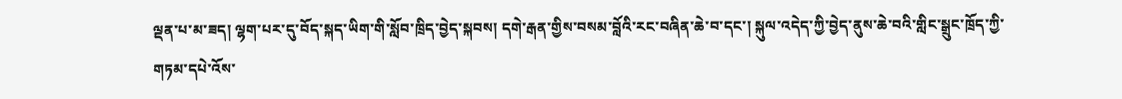ལྡན་པ་མ་ཟད། ལྷག་པར་དུ་བོད་སྐད་ཡིག་གི་སློབ་ཁྲིད་བྱེད་སྐབས། དགེ་རྒན་གྱིས་བསམ་བློའི་རང་བཞིན་ཆེ་བ་དང་། སྐུལ་འདེད་ཀྱི་བྱེད་ནུས་ཆེ་བའི་གླིང་སྒྲུང་ཁྲོད་ཀྱི་གཏམ་དཔེ་འོས་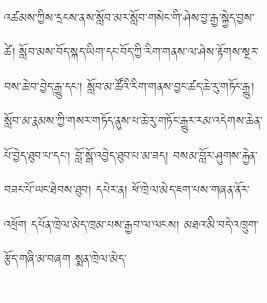འཚམས་ཀྱིས་དྲངས་ནས་སློབ་མར་སློབ་གསེང་གི་ཤེས་བྱ་རྒྱ་སྐྱེད་བྱས་ཚེ། སློབ་མས་བོད་སྐད་ཡིག་དང་བོད་ཀྱི་རིག་གནས་ལ་ཤེས་རྟོགས་སྔར་བས་ཆེ་བ་བྱེད་རྒྱུ་དང་། སློབ་མ་ཚོའི་རིག་གནས་བྱང་ཚད་ཆེ་རུ་གཏོང་རྒྱུ། སློབ་མ་རྣམས་ཀྱི་གསར་གཏོད་ནུས་པ་ཆེ་རུ་གཏོང་རྒྱུར་རམ་འདེགས་ཆེན་པོ་བྱེད་ཐུབ་པ་དང་། བློ་སྒོ་འབྱེད་ཐུབ་པ་མ་ཟད། བསམ་བློར་ཤུགས་རྐྱེན་བཟང་པོ་ཡང་ཐེབས་ཐུབ། དཔེར་ན། ཕོ་ཁྲེལ་མེད་ཇག་པས་གཞན་ནོར་འཕྲོག དཔོན་ཁྲེལ་མེད་ཁྲམ་པས་རྒྱབ་ལ་ལངས། མཐའ་མི་བདེ་འཁྲུག་རྩོད་གཞི་མ་བཞག སྨན་ཁྲེལ་མེད་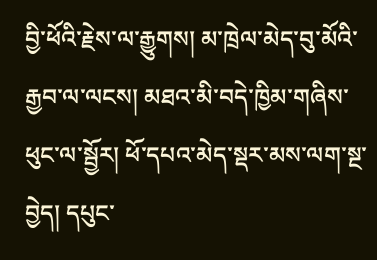བྱི་ཕོའི་རྗེས་ལ་རྒྱུགས། མ་ཁྲེལ་མེད་བུ་མོའི་རྒྱབ་ལ་ལངས། མཐའ་མི་བདེ་ཁྱིམ་གཞིས་ཕུང་ལ་སྦྱོར། ཕོ་དཔའ་མེད་སྡར་མས་ལག་སྔ་བྱེད། དཔུང་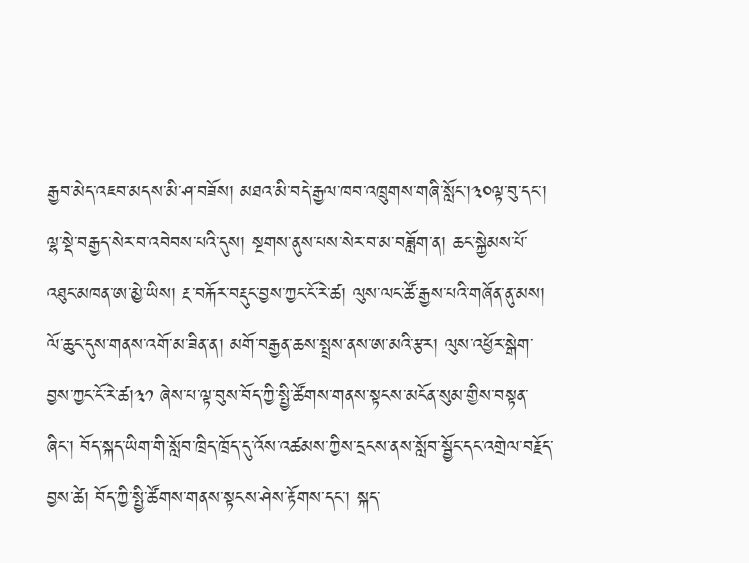རྒྱབ་མེད་འཇབ་མདས་མི་ཤ་བཟོས། མཐའ་མི་བདེ་རྒྱལ་ཁབ་འཁྲུགས་གཞི་སློང་།༣༠ལྟ་བུ་དང་། ལྷ་སྡེ་བརྒྱད་སེར་བ་འབེབས་པའི་དུས། སྔགས་ནུས་པས་སེར་བ་མ་བཟློག་ན། ཆང་སྐྱེམས་པོ་འཐུང་མཁན་ཨ་མྱེ་ཡིས། རྔ་བརྐོར་བརྡུང་བྱས་ཀྱང་ངོ་རེ་ཚ། ལུས་ལང་ཚོ་རྒྱས་པའི་གཞོན་ནུ་མས། ལོ་ཆུང་དུས་གནས་འགོ་མ་ཟིན་ན། མགོ་བརྒྱན་ཆས་སྤྲས་ནས་ཨ་མའི་རྩར། ལུས་འཕྱོར་སྒེག་བྱས་ཀྱང་ངོ་རེ་ཚ།༣༡ ཞེས་པ་ལྟ་བུས་བོད་ཀྱི་སྤྱི་ཚོགས་གནས་སྟངས་མངོན་སུམ་གྱིས་བསྟན་ཞིང་། བོད་སྐད་ཡིག་གི་སློབ་ཁྲིད་ཁྲོད་དུ་འོས་འཚམས་ཀྱིས་དྲངས་ནས་སློབ་སྦྱོང་དང་འགྲེལ་བརྗོད་བྱས་ཚེ། བོད་ཀྱི་སྤྱི་ཚོགས་གནས་སྟངས་ཤེས་རྟོགས་དང་། སྐད་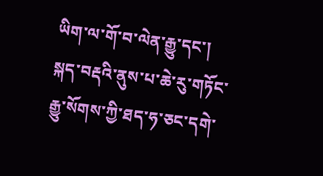ཡིག་ལ་གོ་བ་ལེན་རྒྱུ་དང་། སྐད་བརྡའི་ནུས་པ་ཆེ་རུ་གཏོང་རྒྱུ་སོགས་ཀྱི་ཐད་ཧ་ཅང་དགེ་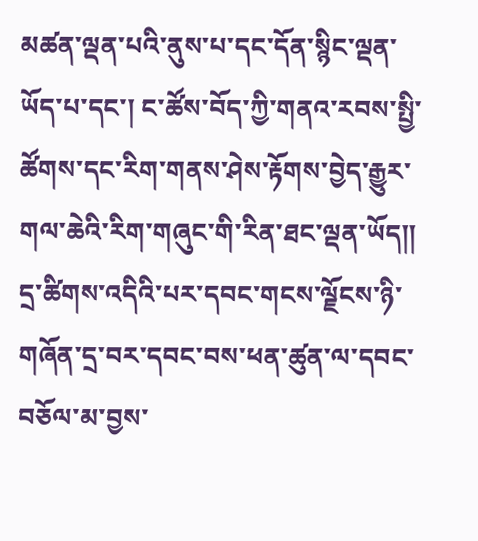མཚན་ལྡན་པའི་ནུས་པ་དང་དོན་སྙིང་ལྡན་ཡོད་པ་དང་། ང་ཚོས་བོད་ཀྱི་གནའ་རབས་སྤྱི་ཚོགས་དང་རིག་གནས་ཤེས་རྟོགས་བྱེད་རྒྱུར་གལ་ཆེའི་རིག་གཞུང་གི་རིན་ཐང་ལྡན་ཡོད།།
དྲ་ཚིགས་འདིའི་པར་དབང་གངས་ལྗོངས་ཉི་གཞོན་དྲ་བར་དབང་བས་ཕན་ཚུན་ལ་དབང་བཅོལ་མ་བྱས་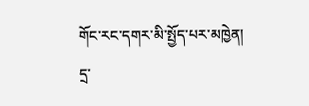གོང་རང་དགར་མི་སྤྱོད་པར་མཁྱེན།
དྲ་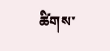ཚིགས་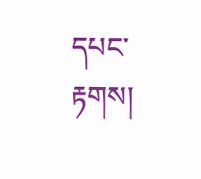དཔང་རྟགས།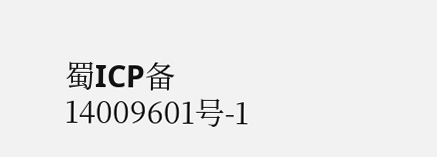蜀ICP备14009601号-1